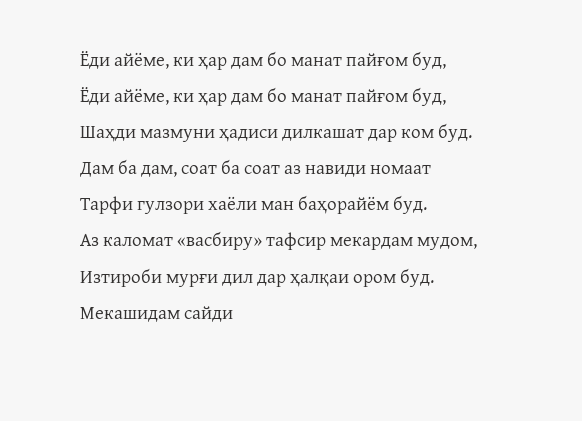Ёди айёме, ки ҳар дам бо манат пайғом буд,
Ёди айёме, ки ҳар дам бо манат пайғом буд,
Шаҳди мазмуни ҳадиси дилкашат дар ком буд.
Дам ба дам, соат ба соат аз навиди номаат
Тарфи гулзори хаёли ман баҳорайём буд.
Аз каломат «васбиру» тафсир мекардам мудом,
Изтироби мурғи дил дар ҳалқаи ором буд.
Мекашидам сайди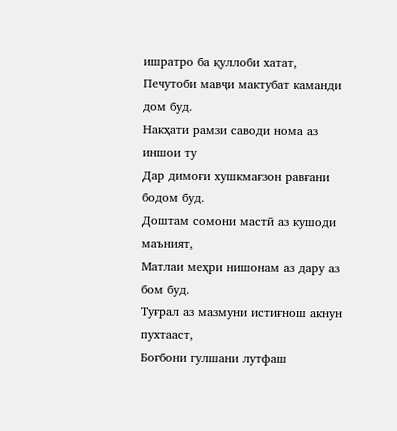ишратро ба қуллоби хатат,
Печутоби мавҷи мактубат каманди дом буд.
Накҳати рамзи саводи нома аз иншои ту
Дар димоғи хушкмағзон равғани бодом буд.
Доштам сомони мастӣ аз кушоди маъният,
Матлаи меҳри нишонам аз дару аз бом буд.
Туғрал аз мазмуни истиғнош акнун пухтааст,
Боғбони гулшани лутфаш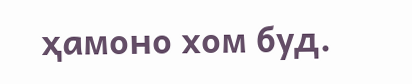ҳамоно хом буд.